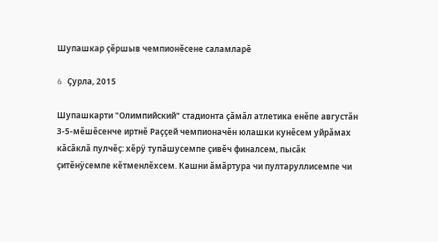Шупашкар çĕршыв чемпионĕсене саламларĕ

6 Çурла, 2015

Шупашкарти "Олимпийский" стадионта çăмăл атлетика енĕпе августăн 3-5-мĕшĕсенче иртнĕ Раççей чемпионачĕн юлашки кунĕсем уйрăмах кăсăклă пулчĕç: хĕрÿ тупăшусемпе çивĕч финалсем, пысăк çитĕнÿсемпе кĕтменлĕхсем. Кашни ăмăртура чи пултаруллисемпе чи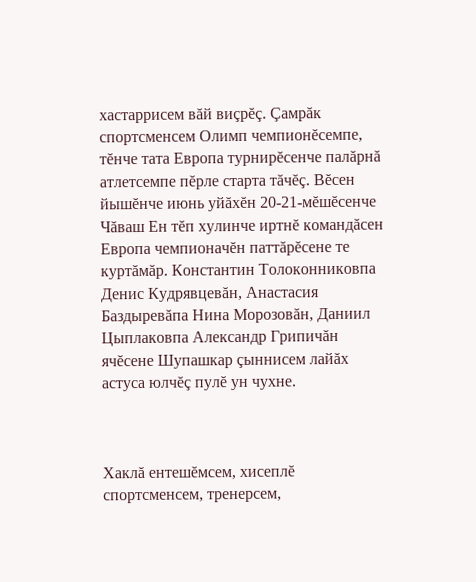хастаррисем вăй виçрĕç. Çамрăк спортсменсем Олимп чемпионĕсемпе, тĕнче тата Европа турнирĕсенче палăрнă атлетсемпе пĕрле старта тăчĕç. Вĕсен йышĕнче июнь уйăхĕн 20-21-мĕшĕсенче Чăваш Ен тĕп хулинче иртнĕ командăсен Европа чемпионачĕн паттăрĕсене те куртăмăр. Константин Толоконниковпа Денис Кудрявцевăн, Анастасия Баздыревăпа Нина Морозовăн, Даниил Цыплаковпа Александр Грипичăн ячĕсене Шупашкар çыннисем лайăх астуса юлчĕç пулĕ ун чухне.



Хаклă ентешĕмсем, хисеплĕ спортсменсем, тренерсем,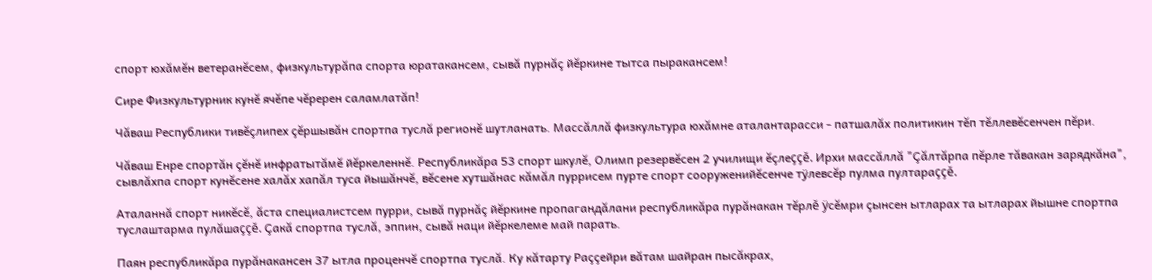спорт юхăмĕн ветеранĕсем, физкультурăпа спорта юратакансем, сывă пурнăç йĕркине тытса пыракансем!

Сире Физкультурник кунĕ ячĕпе чĕререн саламлатăп!

Чăваш Республики тивĕçлипех çĕршывăн спортпа туслă регионĕ шутланать. Массăллă физкультура юхăмне аталантарасси - патшалăх политикин тĕп тĕллевĕсенчен пĕри.

Чăваш Енре спортăн çĕнĕ инфратытăмĕ йĕркеленнĕ. Республикăра 53 спорт шкулĕ, Олимп резервĕсен 2 училищи ĕçлеççĕ. Ирхи массăллă "Çăлтăрпа пĕрле тăвакан зарядкăна", сывлăхпа спорт кунĕсене халăх хапăл туса йышăнчĕ, вĕсене хутшăнас кăмăл пуррисем пурте спорт сооруженийĕсенче тÿлевсĕр пулма пултараççĕ.

Аталаннă спорт никĕсĕ, ăста специалистсем пурри, сывă пурнăç йĕркине пропагандăлани республикăра пурăнакан тĕрлĕ ÿсĕмри çынсен ытларах та ытларах йышне спортпа туслаштарма пулăшаççĕ. Çакă спортпа туслă, эппин, сывă наци йĕркелеме май парать.

Паян республикăра пурăнакансен 37 ытла проценчĕ спортпа туслă. Ку кăтарту Раççейри вăтам шайран пысăкрах,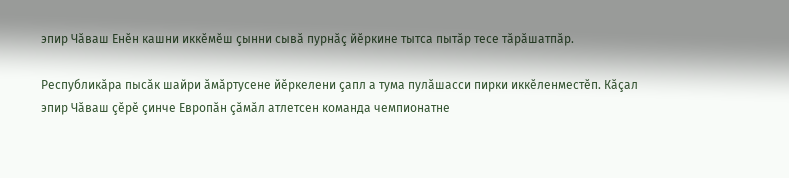эпир Чăваш Енĕн кашни иккĕмĕш çынни сывă пурнăç йĕркине тытса пытăр тесе тăрăшатпăр.

Республикăра пысăк шайри ăмăртусене йĕркелени çапл а тума пулăшасси пирки иккĕленместĕп. Кăçал эпир Чăваш çĕрĕ çинче Европăн çăмăл атлетсен команда чемпионатне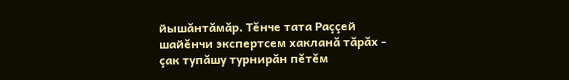йышăнтăмăр. Тĕнче тата Раççей шайĕнчи экспертсем хакланă тăрăх - çак тупăшу турнирăн пĕтĕм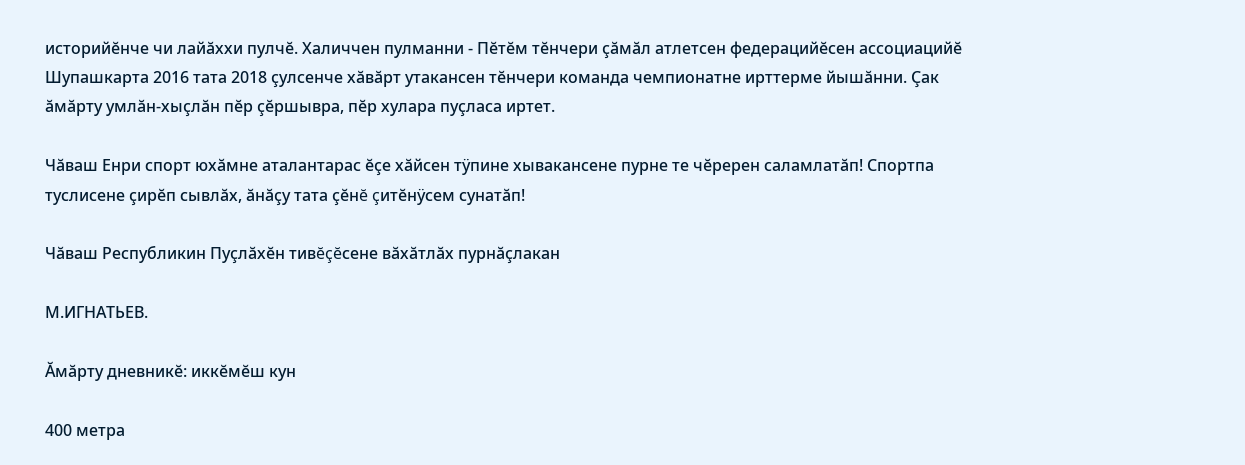историйĕнче чи лайăххи пулчĕ. Халиччен пулманни - Пĕтĕм тĕнчери çăмăл атлетсен федерацийĕсен ассоциацийĕ Шупашкарта 2016 тата 2018 çулсенче хăвăрт утакансен тĕнчери команда чемпионатне ирттерме йышăнни. Çак ăмăрту умлăн-хыçлăн пĕр çĕршывра, пĕр хулара пуçласа иртет.

Чăваш Енри спорт юхăмне аталантарас ĕçе хăйсен тÿпине хывакансене пурне те чĕререн саламлатăп! Спортпа туслисене çирĕп сывлăх, ăнăçу тата çĕнĕ çитĕнÿсем сунатăп!

Чăваш Республикин Пуçлăхĕн тивĕçĕсене вăхăтлăх пурнăçлакан

М.ИГНАТЬЕВ.

Ăмăрту дневникĕ: иккĕмĕш кун

400 метра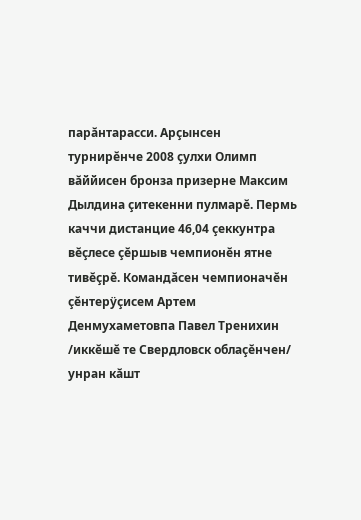парăнтарасси. Арçынсен турнирĕнче 2008 çулхи Олимп вăййисен бронза призерне Максим Дылдина çитекенни пулмарĕ. Пермь каччи дистанцие 46,04 çеккунтра вĕçлесе çĕршыв чемпионĕн ятне тивĕçрĕ. Командăсен чемпионачĕн çĕнтерÿçисем Артем Денмухаметовпа Павел Тренихин /иккĕшĕ те Свердловск облаçĕнчен/ унран кăшт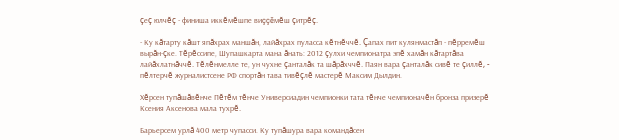çеç юлчĕç - финиша иккĕмĕшпе виççĕмĕш çитрĕç.

- Ку кăтарту кăшт япăхрах маншăн, лайăхрах пуласса кĕтнĕччĕ. Çапах пит кулянмастăп - пĕрремĕш вырăн-çке. Тĕрĕссипе, Шупашкарта мана ăнать: 2012 çулхи чемпионатра эпĕ хамăн кăтартăва лайăхлатнăччĕ. Тĕлĕнмелле те, ун чухне çанталăк та шăрăхччĕ. Паян вара çанталăк сивĕ те çиллĕ, - пĕлтерчĕ журналистсене РФ спортăн тава тивĕçлĕ мастерĕ Максим Дылдин.

Хĕрсен тупăшăвĕнче Пĕтĕм тĕнче Универсиадин чемпионки тата тĕнче чемпионачĕн бронза призерĕ Ксения Аксенова мала тухрĕ.

Барьерсем урлă 400 метр чупасси. Ку тупăшура вара командăсен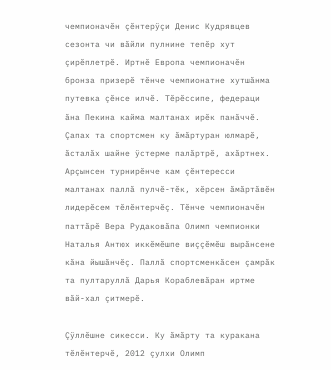чемпионачĕн çĕнтерÿçи Денис Кудрявцев сезонта чи вăйли пулнине тепĕр хут çирĕплетрĕ. Иртнĕ Европа чемпионачĕн бронза призерĕ тĕнче чемпионатне хутшăнма путевка çĕнсе илчĕ. Тĕрĕссипе, федераци ăна Пекина кайма малтанах ирĕк панăччĕ. Çапах та спортсмен ку ăмăртуран юлмарĕ, ăсталăх шайне ÿстерме палăртрĕ, ахăртнех. Арçынсен турнирĕнче кам çĕнтересси малтанах паллă пулчĕ-тĕк, хĕрсен ăмăртăвĕн лидерĕсем тĕлĕнтерчĕç. Тĕнче чемпионачĕн паттăрĕ Вера Рудаковăпа Олимп чемпионки Наталья Антюх иккĕмĕшпе виççĕмĕш вырăнсене кăна йышăнчĕç. Паллă спортсменкăсен çамрăк та пултаруллă Дарья Кораблевăран иртме вăй-хал çитмерĕ.

Çÿллĕшне сикесси. Ку ăмăрту та куракана тĕлĕнтерчĕ, 2012 çулхи Олимп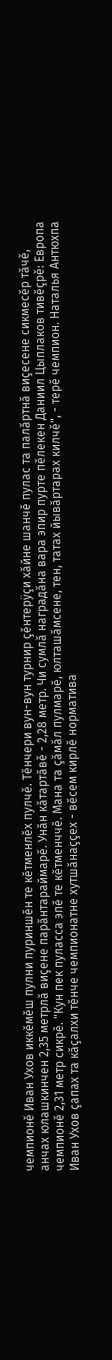чемпионĕ Иван Ухов иккĕмĕш пулни пуриншĕн те кĕтменлĕх пулчĕ. Тĕнчери вун-вун турнир çĕнтерÿçи хăйне шанчĕ пулас та палăртнă виçесене сикмесĕр тăчĕ, анчах юлашкинчен 2,35 метрлă виçене парăнтараймарĕ. Унăн кăтартăвĕ - 2,28 метр. Чи сумлă наградăна вара эпир пурте пĕлекен Даниил Цыплаков тивĕçрĕ: Европа чемпионĕ 2,31 метр сикрĕ. "Кун пек пуласса эпĕ те кĕтменччĕ. Мана та çăмăл пулмарĕ, юлташăмсене, тен, татах йывăртарах килчĕ", - терĕ чемпион. Наталья Антюхпа Иван Ухов çапах та кăçалхи тĕнче чемпионатне хутшăнаççех - вĕсем кирлĕ норматива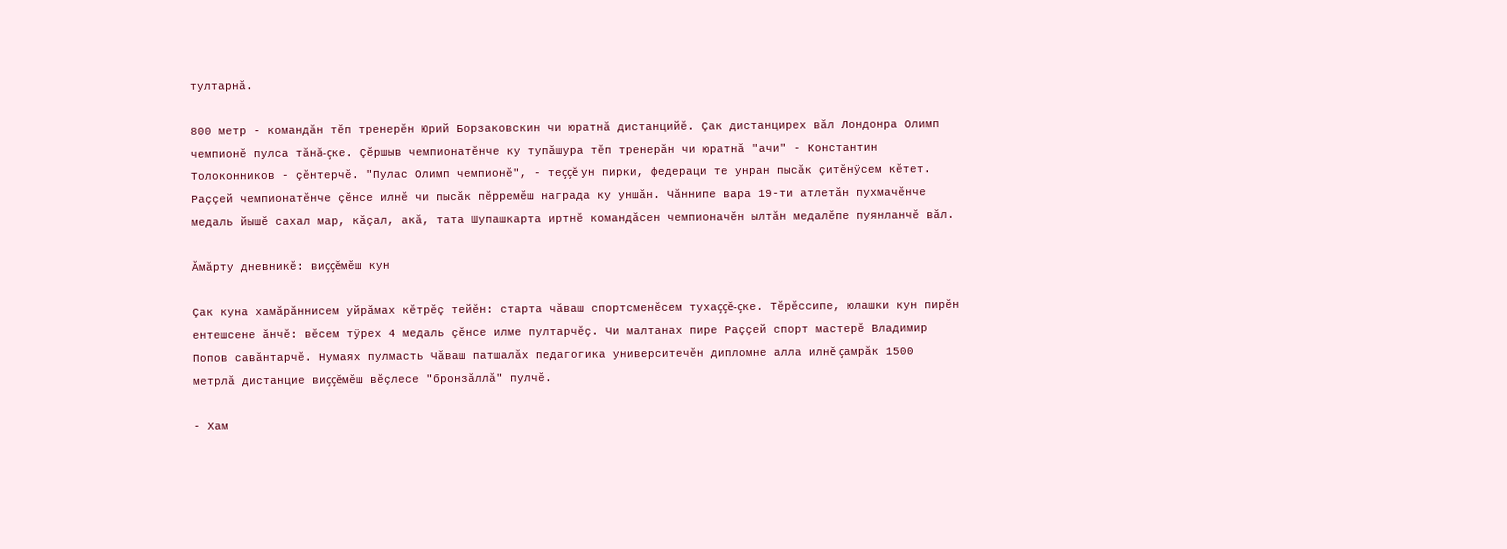тултарнă.

800 метр - командăн тĕп тренерĕн Юрий Борзаковскин чи юратнă дистанцийĕ. Çак дистанцирех вăл Лондонра Олимп чемпионĕ пулса тăнă-çке. Çĕршыв чемпионатĕнче ку тупăшура тĕп тренерăн чи юратнă "ачи" - Константин Толоконников - çĕнтерчĕ. "Пулас Олимп чемпионĕ", - теççĕ ун пирки, федераци те унран пысăк çитĕнÿсем кĕтет. Раççей чемпионатĕнче çĕнсе илнĕ чи пысăк пĕрремĕш награда ку уншăн. Чăннипе вара 19-ти атлетăн пухмачĕнче медаль йышĕ сахал мар, кăçал, акă, тата Шупашкарта иртнĕ командăсен чемпионачĕн ылтăн медалĕпе пуянланчĕ вăл.

Ăмăрту дневникĕ: виççĕмĕш кун

Çак куна хамăрăннисем уйрăмах кĕтрĕç тейĕн: старта чăваш спортсменĕсем тухаççĕ-çке. Тĕрĕссипе, юлашки кун пирĕн ентешсене ăнчĕ: вĕсем тÿрех 4 медаль çĕнсе илме пултарчĕç. Чи малтанах пире Раççей спорт мастерĕ Владимир Попов савăнтарчĕ. Нумаях пулмасть Чăваш патшалăх педагогика университечĕн дипломне алла илнĕ çамрăк 1500 метрлă дистанцие виççĕмĕш вĕçлесе "бронзăллă" пулчĕ.

- Хам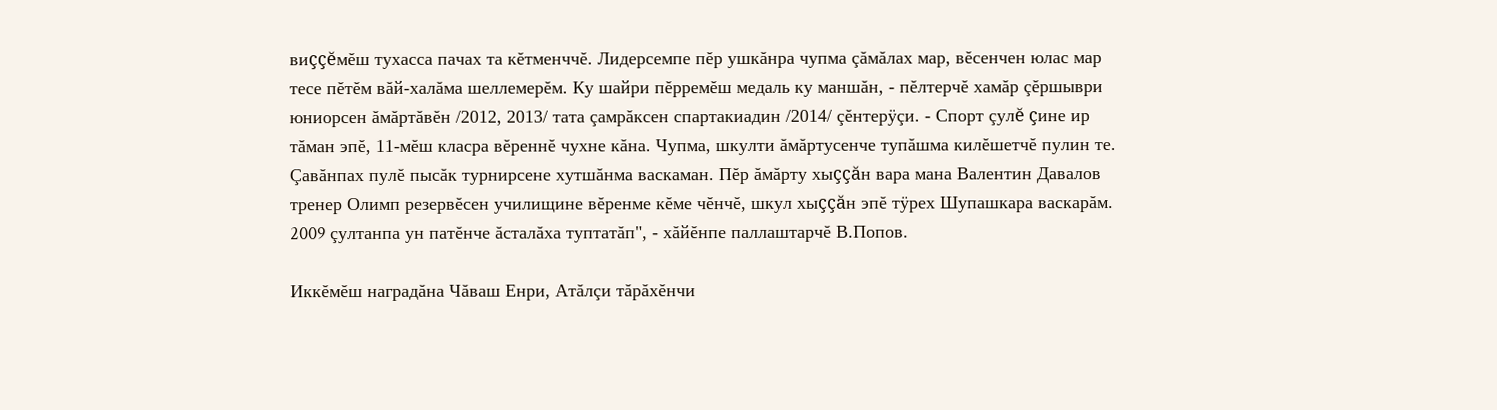виççĕмĕш тухасса пачах та кĕтменччĕ. Лидерсемпе пĕр ушкăнра чупма çăмăлах мар, вĕсенчен юлас мар тесе пĕтĕм вăй-халăма шеллемерĕм. Ку шайри пĕрремĕш медаль ку маншăн, - пĕлтерчĕ хамăр çĕршыври юниорсен ăмăртăвĕн /2012, 2013/ тата çамрăксен спартакиадин /2014/ çĕнтерÿçи. - Спорт çулĕ çине ир тăман эпĕ, 11-мĕш класра вĕреннĕ чухне кăна. Чупма, шкулти ăмăртусенче тупăшма килĕшетчĕ пулин те. Çавăнпах пулĕ пысăк турнирсене хутшăнма васкаман. Пĕр ăмăрту хыççăн вара мана Валентин Давалов тренер Олимп резервĕсен училищине вĕренме кĕме чĕнчĕ, шкул хыççăн эпĕ тÿрех Шупашкара васкарăм. 2009 çултанпа ун патĕнче ăсталăха туптатăп", - хăйĕнпе паллаштарчĕ В.Попов.

Иккĕмĕш наградăна Чăваш Енри, Атăлçи тăрăхĕнчи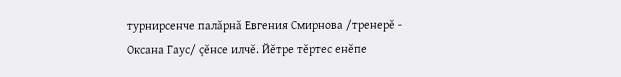турнирсенче палăрнă Евгения Смирнова /тренерĕ - Оксана Гаус/ çĕнсе илчĕ. Йĕтре тĕртес енĕпе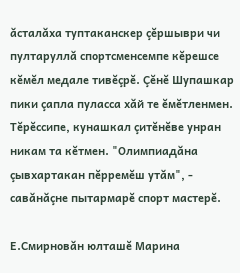ăсталăха туптаканскер çĕршыври чи пултаруллă спортсменсемпе кĕрешсе кĕмĕл медале тивĕçрĕ. Çĕнĕ Шупашкар пики çапла пуласса хăй те ĕмĕтленмен. Тĕрĕссипе, кунашкал çитĕнĕве унран никам та кĕтмен. "Олимпиадăна çывхартакан пĕрремĕш утăм", - савăнăçне пытармарĕ спорт мастерĕ.

Е.Смирновăн юлташĕ Марина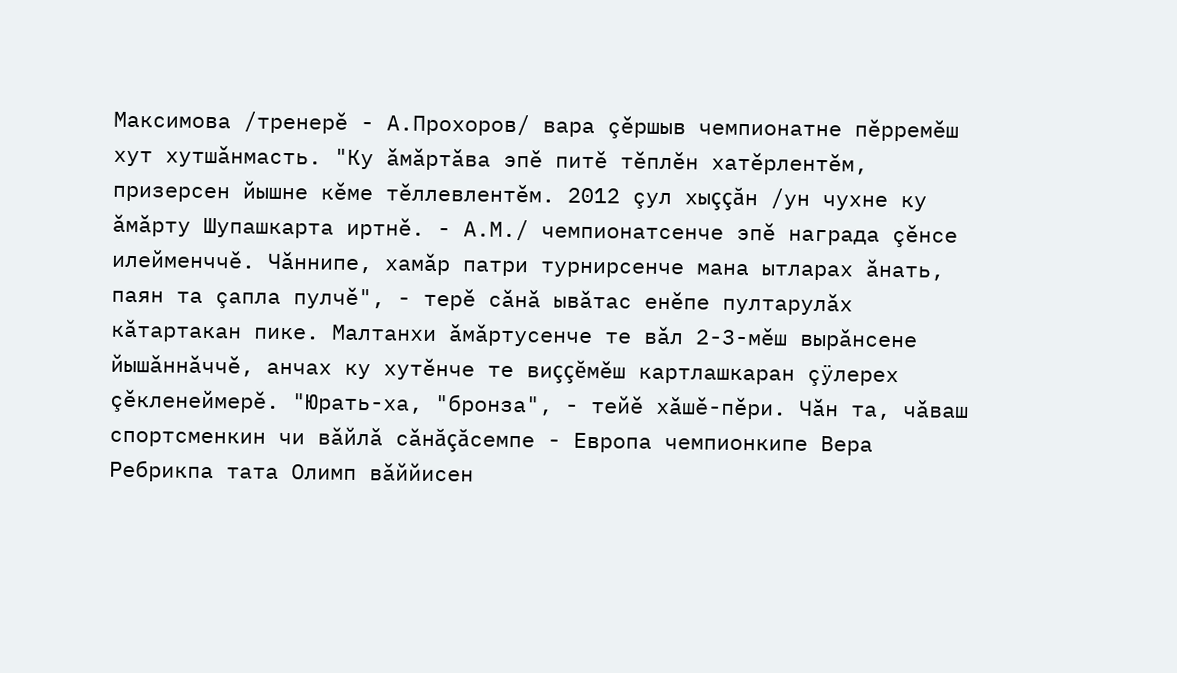Максимова /тренерĕ - А.Прохоров/ вара çĕршыв чемпионатне пĕрремĕш хут хутшăнмасть. "Ку ăмăртăва эпĕ питĕ тĕплĕн хатĕрлентĕм, призерсен йышне кĕме тĕллевлентĕм. 2012 çул хыççăн /ун чухне ку ăмăрту Шупашкарта иртнĕ. - А.М./ чемпионатсенче эпĕ награда çĕнсе илейменччĕ. Чăннипе, хамăр патри турнирсенче мана ытларах ăнать, паян та çапла пулчĕ", - терĕ сăнă ывăтас енĕпе пултарулăх кăтартакан пике. Малтанхи ăмăртусенче те вăл 2-3-мĕш вырăнсене йышăннăччĕ, анчах ку хутĕнче те виççĕмĕш картлашкаран çÿлерех çĕкленеймерĕ. "Юрать-ха, "бронза", - тейĕ хăшĕ-пĕри. Чăн та, чăваш спортсменкин чи вăйлă сăнăçăсемпе - Европа чемпионкипе Вера Ребрикпа тата Олимп вăййисен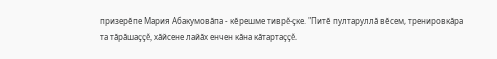призерĕпе Мария Абакумовăпа - кĕрешме тиврĕ-çке. "Питĕ пултаруллă вĕсем, тренировкăра та тăрăшаççĕ, хăйсене лайăх енчен кăна кăтартаççĕ.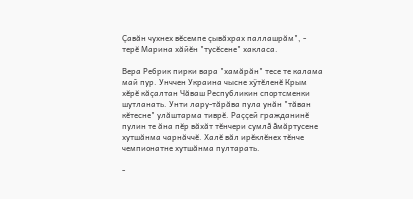Çавăн чухнех вĕсемпе çывăхрах паллашрăм", - терĕ Марина хăйĕн "тусĕсене" хакласа.

Вера Ребрик пирки вара "хамăрăн" тесе те калама май пур. Унччен Украина чысне хÿтĕленĕ Крым хĕрĕ кăçалтан Чăваш Республикин спортсменки шутланать. Унти лару-тăрăва пула унăн "тăван кĕтесне" улăштарма тиврĕ. Раççей гражданинĕ пулин те ăна пĕр вăхăт тĕнчери сумлă ăмăртусене хутшăнма чарнăччĕ. Халĕ вăл ирĕклĕнех тĕнче чемпионатне хутшăнма пултарать.

-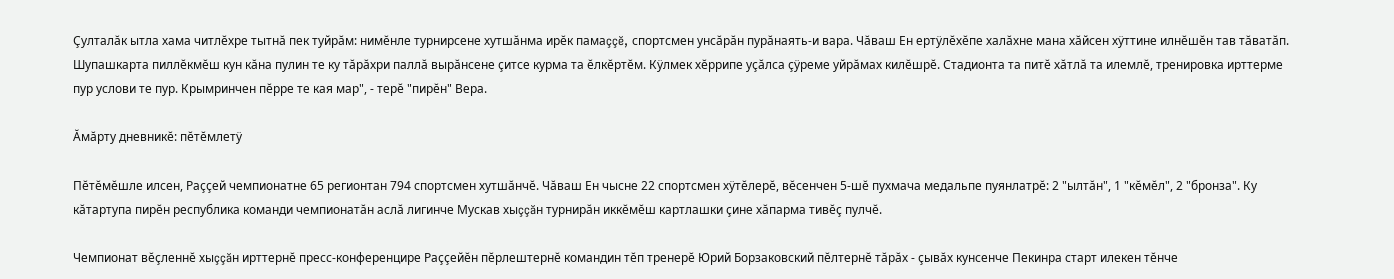Çулталăк ытла хама читлĕхре тытнă пек туйрăм: нимĕнле турнирсене хутшăнма ирĕк памаççĕ, спортсмен унсăрăн пурăнаять-и вара. Чăваш Ен ертÿлĕхĕпе халăхне мана хăйсен хÿттине илнĕшĕн тав тăватăп. Шупашкарта пиллĕкмĕш кун кăна пулин те ку тăрăхри паллă вырăнсене çитсе курма та ĕлкĕртĕм. Кÿлмек хĕррипе уçăлса çÿреме уйрăмах килĕшрĕ. Стадионта та питĕ хăтлă та илемлĕ, тренировка ирттерме пур услови те пур. Крымринчен пĕрре те кая мар", - терĕ "пирĕн" Вера.

Ăмăрту дневникĕ: пĕтĕмлетÿ

Пĕтĕмĕшле илсен, Раççей чемпионатне 65 регионтан 794 спортсмен хутшăнчĕ. Чăваш Ен чысне 22 спортсмен хÿтĕлерĕ, вĕсенчен 5-шĕ пухмача медальпе пуянлатрĕ: 2 "ылтăн", 1 "кĕмĕл", 2 "бронза". Ку кăтартупа пирĕн республика команди чемпионатăн аслă лигинче Мускав хыççăн турнирăн иккĕмĕш картлашки çине хăпарма тивĕç пулчĕ.

Чемпионат вĕçленнĕ хыççăн ирттернĕ пресс-конференцире Раççейĕн пĕрлештернĕ командин тĕп тренерĕ Юрий Борзаковский пĕлтернĕ тăрăх - çывăх кунсенче Пекинра старт илекен тĕнче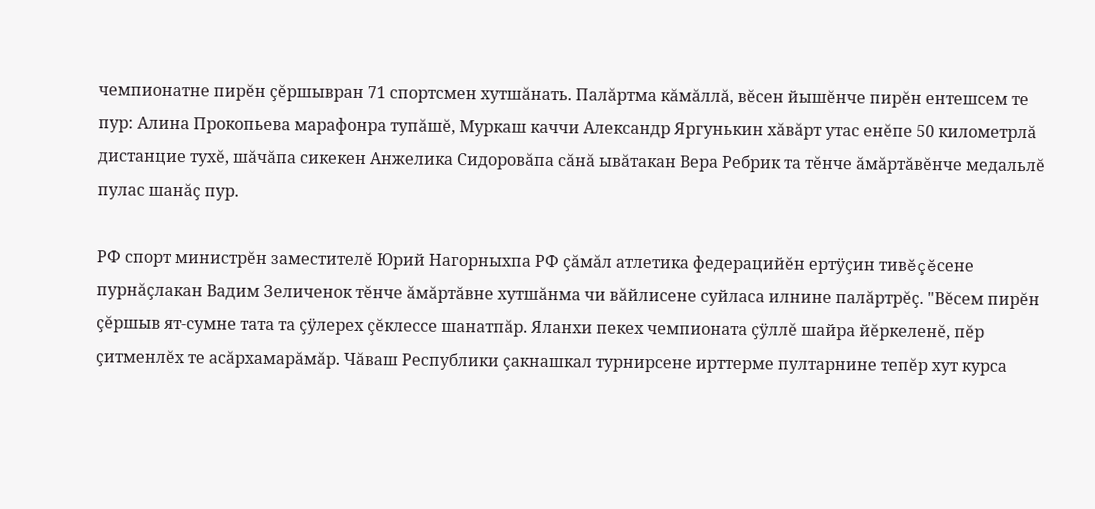чемпионатне пирĕн çĕршывран 71 спортсмен хутшăнать. Палăртма кăмăллă, вĕсен йышĕнче пирĕн ентешсем те пур: Алина Прокопьева марафонра тупăшĕ, Муркаш каччи Александр Яргунькин хăвăрт утас енĕпе 50 километрлă дистанцие тухĕ, шăчăпа сикекен Анжелика Сидоровăпа сăнă ывăтакан Вера Ребрик та тĕнче ăмăртăвĕнче медальлĕ пулас шанăç пур.

РФ спорт министрĕн заместителĕ Юрий Нагорныхпа РФ çăмăл атлетика федерацийĕн ертÿçин тивĕçĕсене пурнăçлакан Вадим Зеличенок тĕнче ăмăртăвне хутшăнма чи вăйлисене суйласа илнине палăртрĕç. "Вĕсем пирĕн çĕршыв ят-сумне тата та çÿлерех çĕклессе шанатпăр. Яланхи пекех чемпионата çÿллĕ шайра йĕркеленĕ, пĕр çитменлĕх те асăрхамарăмăр. Чăваш Республики çакнашкал турнирсене ирттерме пултарнине тепĕр хут курса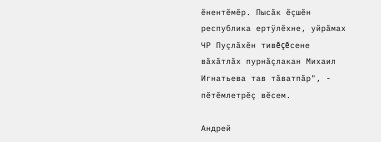ĕнентĕмĕр. Пысăк ĕçшĕн республика ертÿлĕхне, уйрăмах ЧР Пуçлăхĕн тивĕçĕсене вăхăтлăх пурнăçлакан Михаил Игнатьева тав тăватпăр", - пĕтĕмлетрĕç вĕсем.

Андрей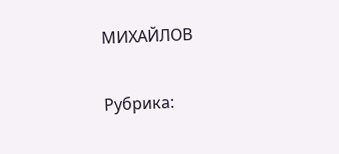МИХАЙЛОВ

Рубрика: